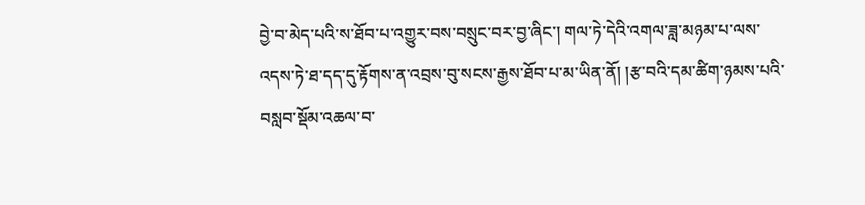བྱེ་བ་མེད་པའི་ས་ཐོབ་པ་འགྱུར་བས་བསྲུང་བར་བྱ་ཞིང་། གལ་ཏེ་དེའི་འགལ་ཟླ་མཉམ་པ་ལས་འདས་ཏེ་ཐ་དད་དུ་རྟོགས་ན་འབྲས་བུ་སངས་རྒྱས་ཐོབ་པ་མ་ཡིན་ནོ། །རྩ་བའི་དམ་ཚིག་ཉམས་པའི་བསླབ་སྡོམ་འཆལ་བ་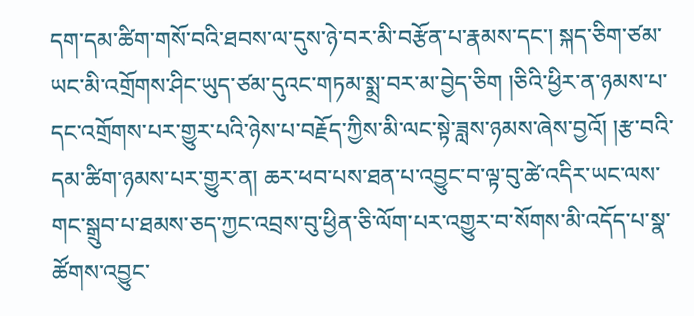དག་དམ་ཚིག་གསོ་བའི་ཐབས་ལ་དུས་ཉེ་བར་མི་བརྩོན་པ་རྣམས་དང་། སྐད་ཅིག་ཙམ་ཡང་མི་འགྲོགས་ཤིང་ཡུད་ཙམ་དུའང་གཏམ་སྨྲ་བར་མ་བྱེད་ཅིག །ཅིའི་ཕྱིར་ན་ཉམས་པ་དང་འགྲོགས་པར་གྱུར་པའི་ཉེས་པ་བརྗོད་ཀྱིས་མི་ལང་སྟེ་ཟླས་ཉམས་ཞེས་བྱའོ། །རྩ་བའི་དམ་ཚིག་ཉམས་པར་གྱུར་ན། ཆར་ཕབ་པས་ཐན་པ་འབྱུང་བ་ལྟ་བུ་ཚེ་འདིར་ཡང་ལས་གང་སྒྲུབ་པ་ཐམས་ཅད་ཀྱང་འབྲས་བུ་ཕྱིན་ཅི་ལོག་པར་འགྱུར་བ་སོགས་མི་འདོད་པ་སྣ་ཚོགས་འབྱུང་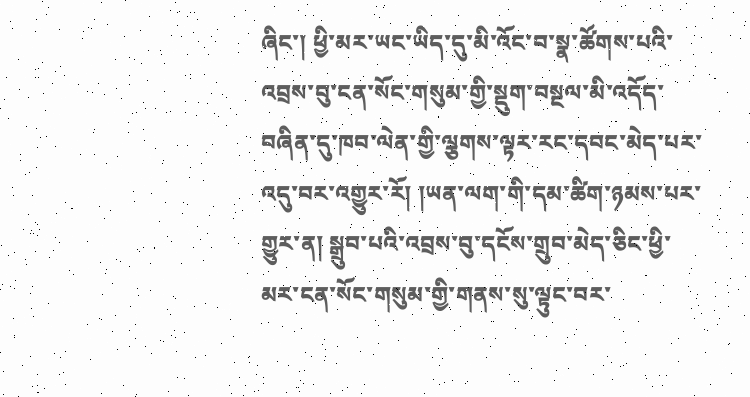ཞིང་། ཕྱི་མར་ཡང་ཡིད་དུ་མི་འོང་བ་སྣ་ཚོགས་པའི་འབྲས་བུ་ངན་སོང་གསུམ་གྱི་སྡུག་བསྔལ་མི་འདོད་བཞིན་དུ་ཁབ་ལེན་གྱི་ལྕགས་ལྟར་རང་དབང་མེད་པར་འདུ་བར་འགྱུར་རོ། །ཡན་ལག་གི་དམ་ཚིག་ཉམས་པར་གྱུར་ན། སྒྲུབ་པའི་འབྲས་བུ་དངོས་གྲུབ་མེད་ཅིང་ཕྱི་མར་ངན་སོང་གསུམ་གྱི་གནས་སུ་ལྟུང་བར་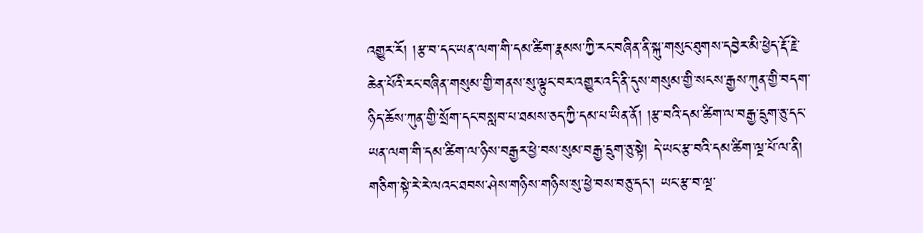འགྱུར་རོ། །རྩ་བ་དང་ཡན་ལག་གི་དམ་ཚིག་རྣམས་ཀྱི་རང་བཞིན་ནི་སྐུ་གསུང་ཐུགས་དབྱེར་མི་ཕྱེད་རྡོ་རྗེ་ཆེན་པོའི་རང་བཞིན་གསུམ་གྱི་གནས་སུ་ལྟུང་བར་འགྱུར་འདི་ནི་དུས་གསུམ་གྱི་སངས་རྒྱས་ཀུན་གྱི་བདག་ཉིད་ཆོས་ཀུན་གྱི་སྲོག་དང་བསླབ་པ་ཐམས་ཅད་ཀྱི་དམ་པ་ཡིན་ནོ། །རྩ་བའི་དམ་ཚིག་ལ་བརྒྱ་དྲུག་ཅུ་དང་ཡན་ལག་གི་དམ་ཚིག་ལ་ཉིས་བརྒྱར་ཕྱེ་བས་སུམ་བརྒྱ་དྲུག་ཅུ་སྟེ། དེ་ཡང་རྩ་བའི་དམ་ཚིག་ལྔ་པོ་ལ་ནི། གཅིག་སྟེ་རེ་རེ་ལའང་ཐབས་ཤེས་གཉིས་གཉིས་སུ་ཕྱེ་བས་བཅུ་དང་། ཡང་རྩ་བ་ལྔ་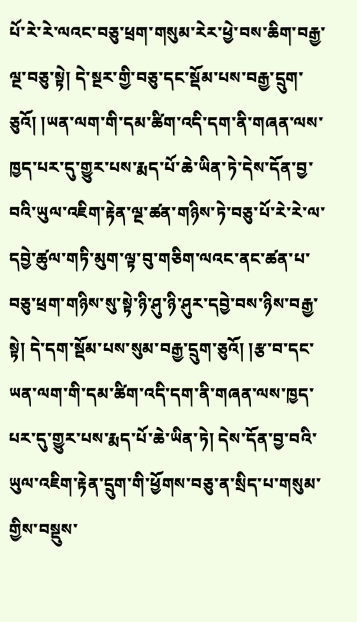པོ་རེ་རེ་ལའང་བཅུ་ཕྲག་གསུམ་རེར་ཕྱེ་བས་ཆིག་བརྒྱ་ལྔ་བཅུ་སྟེ། དེ་སྔར་གྱི་བཅུ་དང་སྡོམ་པས་བརྒྱ་དྲུག་ཅུའོ། །ཡན་ལག་གི་དམ་ཚིག་འདི་དག་ནི་གཞན་ལས་ཁྱད་པར་དུ་གྱུར་པས་རྨད་པོ་ཆེ་ཡིན་ཏེ་དེས་དོན་བྱ་བའི་ཡུལ་འཇིག་རྟེན་ལྔ་ཚན་གཉིས་ཏེ་བཅུ་པོ་རེ་རེ་ལ་དབྱེ་ཚུལ་གཏི་མུག་ལྟ་བུ་གཅིག་ལའང་ནང་ཚན་པ་བཅུ་ཕྲག་གཉིས་སུ་སྟེ་ཉི་ཤུ་ཉི་ཤུར་དབྱེ་བས་ཉིས་བརྒྱ་སྟེ། དེ་དག་སྡོམ་པས་སུམ་བརྒྱ་དྲུག་ཅུའོ། །རྩ་བ་དང་ཡན་ལག་གི་དམ་ཚིག་འདི་དག་ནི་གཞན་ལས་ཁྱད་པར་དུ་གྱུར་པས་རྨད་པོ་ཆེ་ཡིན་ཏེ། དེས་དོན་བྱ་བའི་ཡུལ་འཇིག་རྟེན་དྲུག་གི་ཕྱོགས་བཅུ་ན་སྲིད་པ་གསུམ་གྱིས་བསྡུས་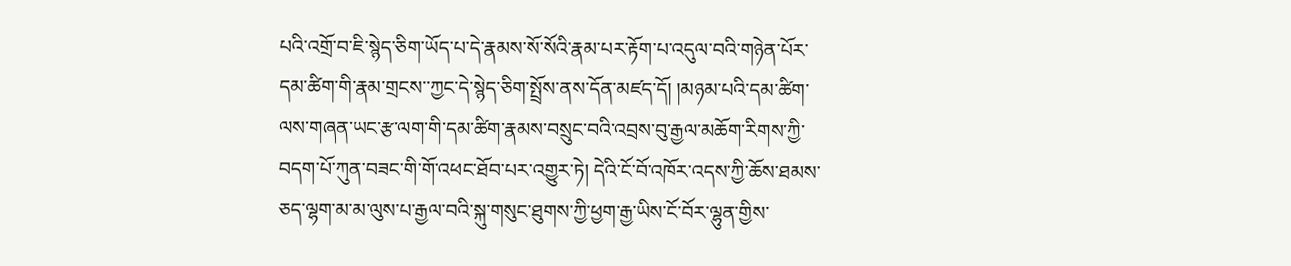པའི་འགྲོ་བ་ཇི་སྙེད་ཅིག་ཡོད་པ་དེ་རྣམས་སོ་སོའི་རྣམ་པར་རྟོག་པ་འདུལ་བའི་གཉེན་པོར་དམ་ཚིག་གི་རྣམ་གྲངས་་ཀྱང་དེ་སྙེད་ཅིག་སྤྲོས་ནས་དོན་མཛད་དོ། །མཉམ་པའི་དམ་ཚིག་ལས་གཞན་ཡང་རྩ་ལག་གི་དམ་ཚིག་རྣམས་བསྲུང་བའི་འབྲས་བུ་རྒྱལ་མཆོག་རིགས་ཀྱི་བདག་པོ་ཀུན་བཟང་གི་གོ་འཕང་ཐོབ་པར་འགྱུར་ཏེ། དེའི་ངོ་བོ་འཁོར་འདས་ཀྱི་ཆོས་ཐམས་ཅད་ལྷག་མ་མ་ལུས་པ་རྒྱལ་བའི་སྐུ་གསུང་ཐུགས་ཀྱི་ཕྱག་རྒྱ་ཡིས་ངོ་བོར་ལྷུན་གྱིས་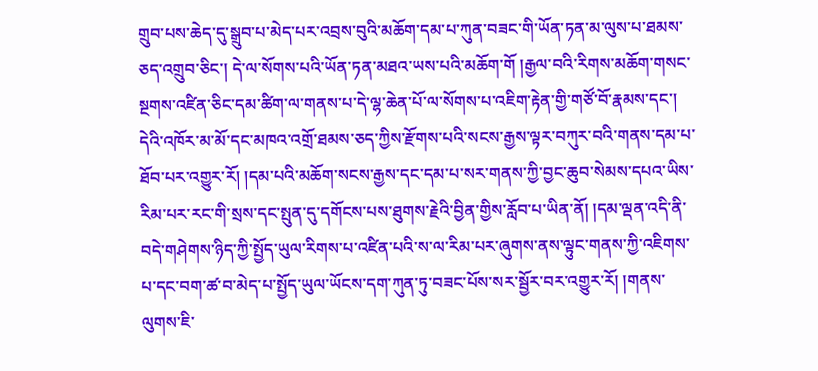གྲུབ་པས་ཆེད་དུ་སྒྲུབ་པ་མེད་པར་འབྲས་བུའི་མཆོག་དམ་པ་ཀུན་བཟང་གི་ཡོན་ཏན་མ་ལུས་པ་ཐམས་ཅད་འགྲུབ་ཅིང་། དེ་ལ་སོགས་པའི་ཡོན་ཏན་མཐའ་ཡས་པའི་མཆོག་གོ །རྒྱལ་བའི་རིགས་མཆོག་གསང་སྔགས་འཛིན་ཅིང་དམ་ཚིག་ལ་གནས་པ་དེ་ལྷ་ཆེན་པོ་ལ་སོགས་པ་འཇིག་རྟེན་གྱི་གཙོ་བོ་རྣམས་དང་། དེའི་འཁོར་མ་མོ་དང་མཁའ་འགྲོ་ཐམས་ཅད་ཀྱིས་རྫོགས་པའི་སངས་རྒྱས་ལྟར་བཀུར་བའི་གནས་དམ་པ་ཐོབ་པར་འགྱུར་རོ། །དམ་པའི་མཆོག་སངས་རྒྱས་དང་དམ་པ་སར་གནས་ཀྱི་བྱང་ཆུབ་སེམས་དཔའ་ཡིས་རིམ་པར་རང་གི་སྲས་དང་སྤུན་དུ་དགོངས་པས་ཐུགས་རྗེའི་བྱིན་གྱིས་རློབ་པ་ཡིན་ནོ། །དམ་ལྡན་འདི་ནི་བདེ་གཤེགས་ཉིད་ཀྱི་སྤྱོད་ཡུལ་རིགས་པ་འཛིན་པའི་ས་ལ་རིམ་པར་ཞུགས་ནས་ལྟུང་གནས་ཀྱི་འཇིགས་པ་དང་བག་ཚ་བ་མེད་པ་སྤྱོད་ཡུལ་ཡོངས་དག་ཀུན་ཏུ་བཟང་པོས་སར་སྦྱོར་བར་འགྱུར་རོ། །གནས་ལུགས་ཇི་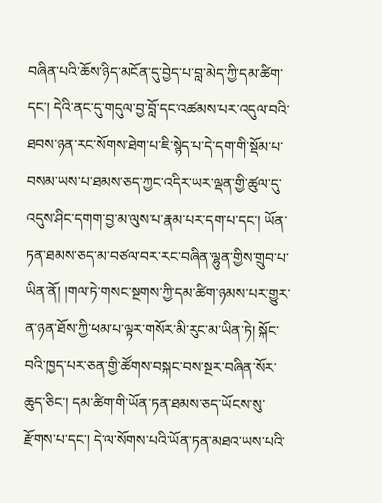བཞིན་པའི་ཆོས་ཉིད་མངོན་དུ་བྱེད་པ་བླ་མེད་ཀྱི་དམ་ཚིག་དང་། དེའི་ནང་དུ་གདུལ་བྱ་བློ་དང་འཚམས་པར་འདུལ་བའི་ཐབས་ཉན་རང་སོགས་ཐེག་པ་ཇི་སྙེད་པ་དེ་དག་གི་སྡོམ་པ་བསམ་ཡས་པ་ཐམས་ཅད་ཀྱང་འདིར་ཡར་ལྡན་གྱི་ཚུལ་དུ་འདུས་ཤིང་དགག་བྱ་མ་ལུས་པ་རྣམ་པར་དག་པ་དང་། ཡོན་ཏན་ཐམས་ཅད་མ་བཙལ་བར་རང་བཞིན་ལྷུན་གྱིས་གྲུབ་པ་ཡིན་ནོ། །གལ་ཏེ་གསང་སྔགས་ཀྱི་དམ་ཚིག་ཉམས་པར་གྱུར་ན་ཉན་ཐོས་ཀྱི་ཕམ་པ་ལྟར་གསོར་མི་རུང་མ་ཡིན་ཏེ། སྐོང་བའི་ཁྱད་པར་ཅན་གྱི་ཚོགས་བསྐང་བས་སྔར་བཞིན་སོར་ཆུད་ཅིང་། དམ་ཚིག་གི་ཡོན་ཏན་ཐམས་ཅད་ཡོངས་སུ་རྫོགས་པ་དང་། དེ་ལ་སོགས་པའི་ཡོན་ཏན་མཐའ་ཡས་པའི་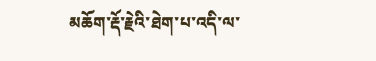མཆོག་རྡོ་རྗེའི་ཐེག་པ་འདི་ལ་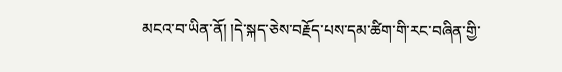མངའ་བ་ཡིན་ནོ། །དེ་སྐད་ཅེས་བརྗོད་པས་དམ་ཚིག་གི་རང་བཞིན་གྱི་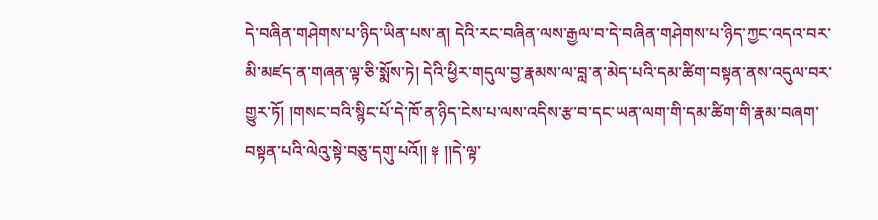དེ་བཞིན་གཤེགས་པ་ཉིད་ཡིན་པས་ན། དེའི་རང་བཞིན་ལས་རྒྱལ་བ་དེ་བཞིན་གཤེགས་པ་ཉིད་ཀྱང་འདའ་བར་མི་མཛད་ན་གཞན་ལྟ་ཅི་སྨོས་ཏེ། དེའི་ཕྱིར་གདུལ་བྱ་རྣམས་ལ་བླ་ན་མེད་པའི་དམ་ཚིག་བསྟན་ནས་འདུལ་བར་གྱུར་ཏོ། །གསང་བའི་སྙིང་པོ་དེ་ཁོ་ན་ཉིད་ངེས་པ་ལས་འདིས་རྩ་བ་དང་ཡན་ལག་གི་དམ་ཚིག་གི་རྣམ་བཞག་བསྟན་པའི་ལེའུ་སྟེ་བཅུ་དགུ་པའོ།། ༈ །།དེ་ལྟ་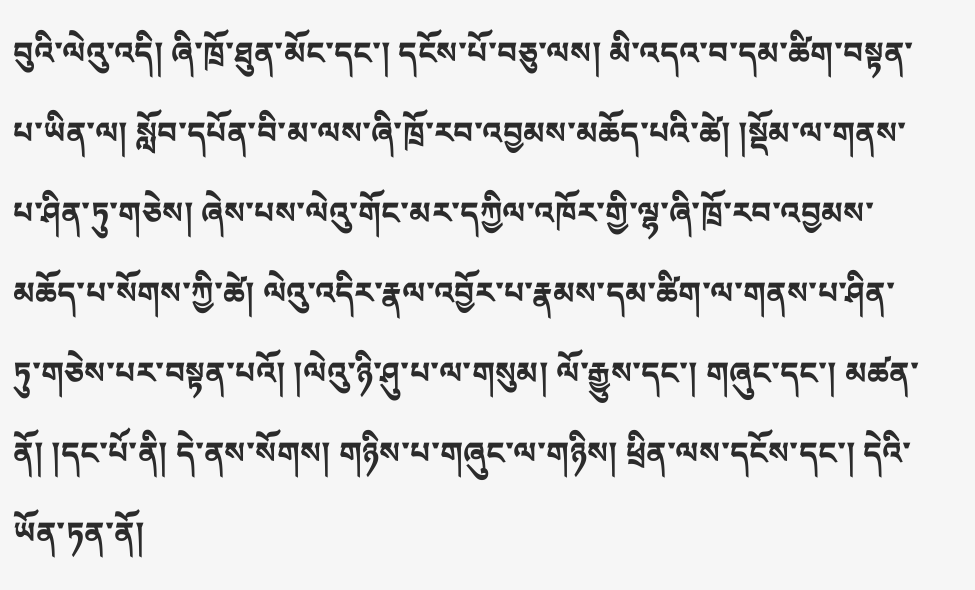བུའི་ལེའུ་འདི། ཞི་ཁྲོ་ཐུན་མོང་དང་། དངོས་པོ་བཅུ་ལས། མི་འདའ་བ་དམ་ཚིག་བསྟན་པ་ཡིན་ལ། སློབ་དཔོན་བི་མ་ལས་ཞི་ཁྲོ་རབ་འབྱམས་མཆོད་པའི་ཚེ། །སྡོམ་ལ་གནས་པ་ཤིན་ཏུ་གཅེས། ཞེས་པས་ལེའུ་གོང་མར་དཀྱིལ་འཁོར་གྱི་ལྷ་ཞི་ཁྲོ་རབ་འབྱམས་མཆོད་པ་སོགས་ཀྱི་ཚེ། ལེའུ་འདིར་རྣལ་འབྱོར་པ་རྣམས་དམ་ཚིག་ལ་གནས་པ་ཤིན་ཏུ་གཅེས་པར་བསྟན་པའོ། །ལེའུ་ཉི་ཤུ་པ་ལ་གསུམ། ལོ་རྒྱུས་དང་། གཞུང་དང་། མཚན་ནོ། །དང་པོ་ནི། དེ་ནས་སོགས། གཉིས་པ་གཞུང་ལ་གཉིས། ཕྲིན་ལས་དངོས་དང་། དེའི་ཡོན་ཏན་ནོ།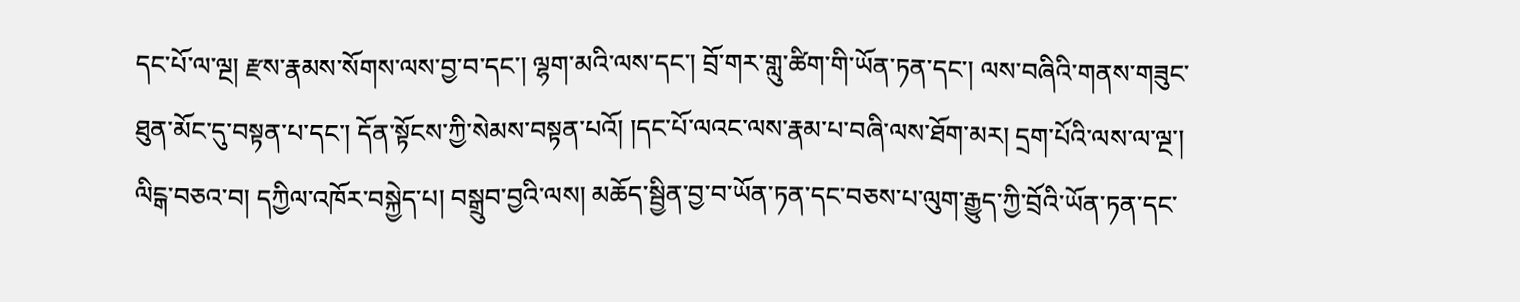དང་པོ་ལ་ལྔ། རྫས་རྣམས་སོགས་ལས་བྱ་བ་དང་། ལྷག་མའི་ལས་དང་། བྲོ་གར་གླུ་ཚིག་གི་ཡོན་ཏན་དང་། ལས་བཞིའི་གནས་གཟུང་ཐུན་མོང་དུ་བསྟན་པ་དང་། དོན་སྟོངས་ཀྱི་སེམས་བསྟན་པའོ། །དང་པོ་ལའང་ལས་རྣམ་པ་བཞི་ལས་ཐོག་མར། དྲག་པོའི་ལས་ལ་ལྔ་། ལིངྒ་བཅའ་བ། དཀྱིལ་འཁོར་བསྐྱེད་པ། བསྒྲུབ་བྱའི་ལས། མཆོད་སྦྱིན་བྱ་བ་ཡོན་ཏན་དང་བཅས་པ་ལུག་རྒྱུད་ཀྱི་བྲོའི་ཡོན་ཏན་དང་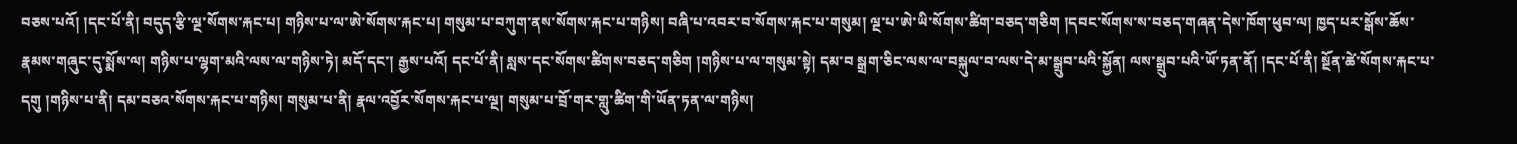བཅས་པའོ། །དང་པོ་ནི། བདུད་རྩི་ལྔ་སོགས་རྐང་པ། གཉིས་པ་ལ་ཨེ་སོགས་རྐང་པ། གསུམ་པ་བཀུག་ནས་སོགས་རྐང་པ་གཉིས། བཞི་པ་འབར་བ་སོགས་རྐང་པ་གསུམ། ལྔ་པ་ཨེ་ཡི་སོགས་ཚིག་བཅད་གཅིག །དབང་སོགས་ས་བཅད་གཞན་དེས་ཁོག་ཕུབ་ལ། ཁྱད་པར་སྒོས་ཆོས་རྣམས་གཞུང་དུ་སྨོས་ལ། གཉིས་པ་ལྷག་མའི་ལས་ལ་གཉིས་ཏེ། མདོ་དང་། རྒྱས་པའོ། དང་པོ་ནི། སླས་དང་སོགས་ཚིགས་བཅད་གཅིག །གཉིས་པ་ལ་གསུམ་སྟེ། དམ་བ སྒྲག་ཅིང་ལས་ལ་བསྐུལ་བ་ལས་དེ་མ་སྒྲུབ་པའི་སྐྱོན། ལས་སྒྲུབ་པའི་ཡོ་ཏན་ནོ། །དང་པོ་ནི། སྔོན་ཚེ་སོགས་རྐང་པ་དགུ །གཉིས་པ་ནི། དམ་བཅའ་སོགས་རྐང་པ་གཉིས། གསུམ་པ་ནི། རྣལ་འབྱོར་སོགས་རྐང་པ་ལྔ། གསུམ་པ་བྲོ་གར་གླུ་ཚིག་གི་ཡོན་ཏན་ལ་གཉིས།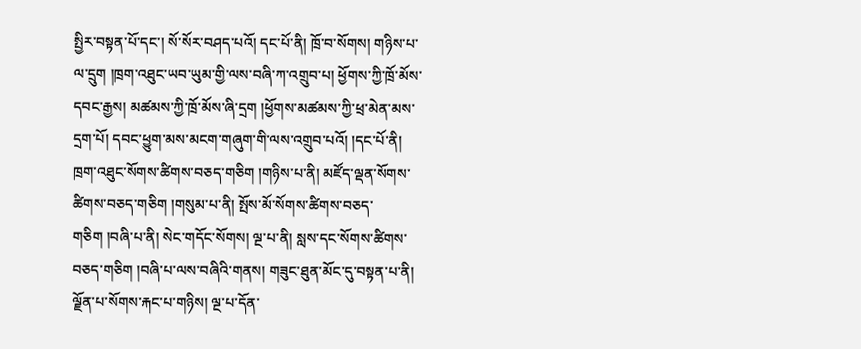སྤྱིར་བསྟན་པོ་དང་། སོ་སོར་བཤད་པའོ། དང་པོ་ནི། ཁྲོ་བ་སོགས། གཉིས་པ་ལ་དྲུག །ཁྲག་འཐུང་ཡབ་ཡུམ་གྱི་ལས་བཞི་ཀ་འགྲུབ་པ། ཕྱོགས་ཀྱི་ཁྲོ་མོས་དབང་རྒྱས། མཚམས་ཀྱི་ཁྲོ་མོས་ཞི་དྲག །ཕྱོགས་མཚམས་ཀྱི་ཕྲ་མེན་མས་དྲག་པོ། དབང་ཕྱུག་མས་མངག་གཞུག་གི་ལས་འགྲུབ་པའོ། །དང་པོ་ནི། ཁྲག་འཐུང་སོགས་ཚིགས་བཅད་གཅིག །གཉིས་པ་ནི། མཛོད་ལྡན་སོགས་ཚིགས་བཅད་གཅིག །གསུམ་པ་ནི། སྤོས་མོ་སོགས་ཚིགས་བཅད་གཅིག །བཞི་པ་ནི། སེང་གདོང་སོགས། ལྔ་པ་ནི། སླས་དང་སོགས་ཚིགས་བཅད་གཅིག །བཞི་པ་ལས་བཞིའི་གནས། གཟུང་ཐུན་མོང་དུ་བསྟན་པ་ནི། ལྗོན་པ་སོགས་རྐང་པ་གཉིས། ལྔ་པ་དོན་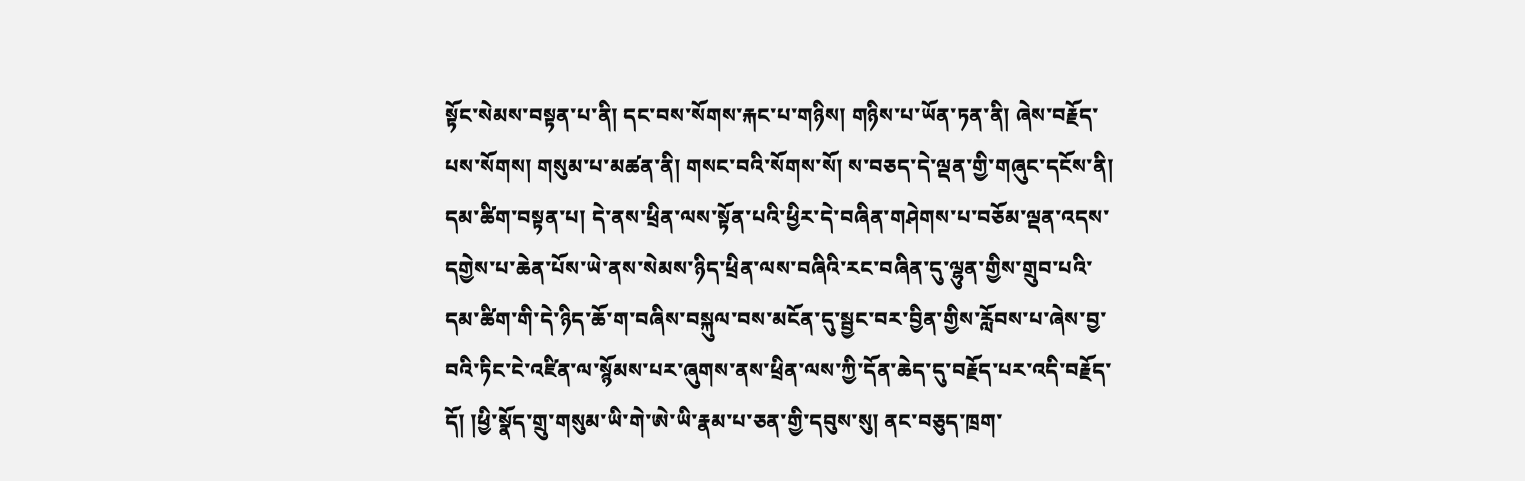སྟོང་སེམས་བསྟན་པ་ནི། དང་བས་སོགས་རྐང་པ་གཉིས། གཉིས་པ་ཡོན་ཏན་ནི། ཞེས་བརྗོད་པས་སོགས། གསུམ་པ་མཚན་ནི། གསང་བའི་སོགས་སོ། ས་བཅད་དེ་ལྡན་གྱི་གཞུང་དངོས་ནི། དམ་ཚིག་བསྟན་པ། དེ་ནས་ཕྲིན་ལས་སྟོན་པའི་ཕྱིར་དེ་བཞིན་གཤེགས་པ་བཅོམ་ལྡན་འདས་དགྱེས་པ་ཆེན་པོས་ཡེ་ནས་སེམས་ཉིད་ཕྲིན་ལས་བཞིའི་རང་བཞིན་དུ་ལྷུན་གྱིས་གྲུབ་པའི་དམ་ཚིག་གི་དེ་ཉིད་ཆོ་ག་བཞིས་བསྐུལ་བས་མངོན་དུ་སྦྱང་བར་བྱིན་གྱིས་རློབས་པ་ཞེས་བྱ་བའི་ཏིང་ངེ་འཛིན་ལ་སྙོམས་པར་ཞུགས་ནས་ཕྲིན་ལས་ཀྱི་དོན་ཆེད་དུ་བརྗོད་པར་འདི་བརྗོད་དོ། །ཕྱི་སྣོད་གྲུ་གསུམ་ཡི་གེ་ཨེ་ཡི་རྣམ་པ་ཅན་གྱི་དབུས་སུ། ནང་བཅུད་ཁྲག་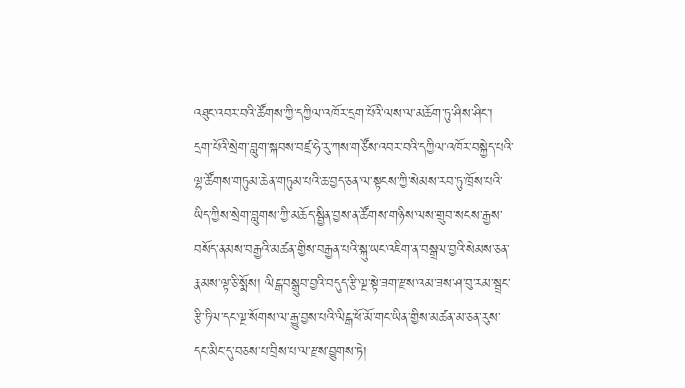འཐུང་འབར་བའི་ཚོགས་ཀྱི་དཀྱིལ་འཁོར་དྲག་པོའི་ལས་ལ་མཆོག་ཏུ་ཤིས་ཤིང་། དྲག་པོའི་སྲེག་བླུག་སྐབས་བཛྲ་ཧེ་རུ་ཀས་གཙོས་འབར་བའི་དཀྱིལ་འཁོར་བསྐྱེད་པའི་ལྷ་ཚོགས་གཏུམ་ཆེན་གཏུམ་པའི་ཆ་བྱད་ཅན་ལ་སྟངས་ཀྱི་སེམས་རབ་ཏུ་ཁྲོས་པའི་ཡིད་ཀྱིས་སྲེག་བླུགས་ཀྱི་མཆོད་སྦྱིན་བྱས་ན་ཚོགས་གཉིས་ལས་གྲུབ་སངས་རྒྱས་བསོད་ནམས་བརྒྱའི་མཚན་གྱིས་བརྒྱན་པའི་སྐུ་ཡང་འཇིག་ན་བསྒྲལ་བྱའི་སེམས་ཅན་རྣམས་ལྟ་ཅི་སྨོས། ལིངྒ་བསྒྲུབ་བྱའི་བདུད་རྩི་ལྔ་སྟེ་ཟག་རྫས་འམ་ཟས་ཤ་བུ་རམ་སྦྲང་རྩི་ཏིལ་དང་ལྔ་སོགས་ལ་རྒྱུ་བྱས་པའི་ལིངྒ་ཕོ་མོ་གང་ཡིན་གྱིས་མཚན་མ་ཅན་རུས་དང་མིང་དུ་བཅས་པ་བྲིས་པ་ལ་རྫས་བྱུགས་ཏེ།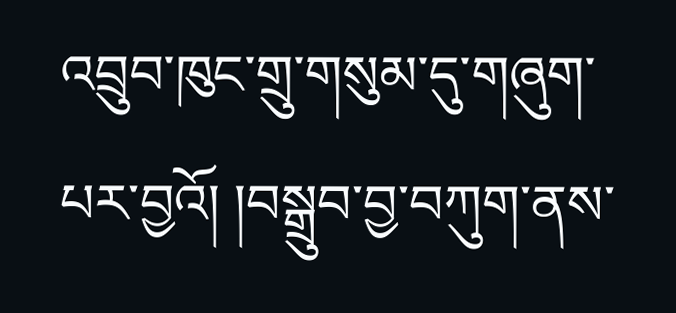འབྲུབ་ཁུང་གྲུ་གསུམ་དུ་གཞུག་པར་བྱའོ། །བསྒྲུབ་བྱ་བཀུག་ནས་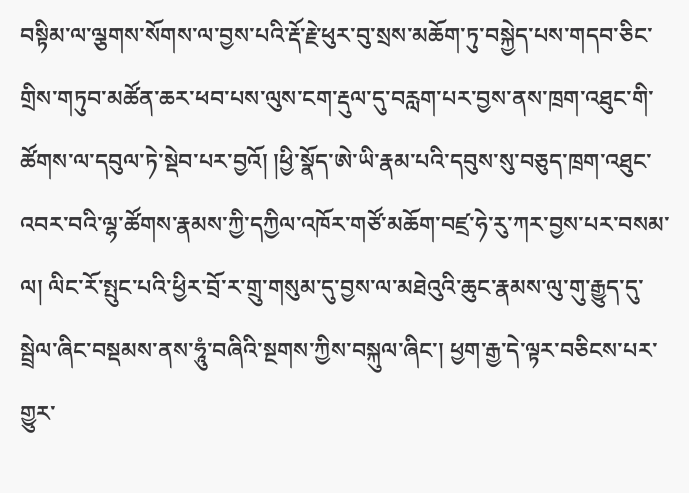བསྟིམ་ལ་ལྕགས་སོགས་ལ་བྱས་པའི་རྡོ་རྗེ་ཕུར་བུ་སྲས་མཆོག་ཏུ་བསྐྱེད་པས་གདབ་ཅིང་གྲིས་གཏུབ་མཚོན་ཆར་ཕབ་པས་ལུས་ངག་རྡུལ་དུ་བརླག་པར་བྱས་ནས་ཁྲག་འཐུང་གི་ཚོགས་ལ་དབུལ་ཏེ་སྡེབ་པར་བྱའོ། །ཕྱི་སྣོད་ཨེ་ཡི་རྣམ་པའི་དབུས་སུ་བཅུད་ཁྲག་འཐུང་འབར་བའི་ལྷ་ཚོགས་རྣམས་ཀྱི་དཀྱིལ་འཁོར་གཙོ་མཆོག་བཛྲ་ཧེ་རུ་ཀར་བྱས་པར་བསམ་ལ། ལིང་རོ་སྤུང་པའི་ཕྱིར་བྲོ་ར་གྲུ་གསུམ་དུ་བྱས་ལ་མཐེའུའི་ཆུང་རྣམས་ལུ་གུ་རྒྱུད་དུ་སྦྲེལ་ཞིང་བསྡམས་ནས་ཧཱུཾ་བཞིའི་སྔགས་ཀྱིས་བསྐུལ་ཞིང་། ཕྱག་རྒྱ་དེ་ལྟར་བཅིངས་པར་གྱུར་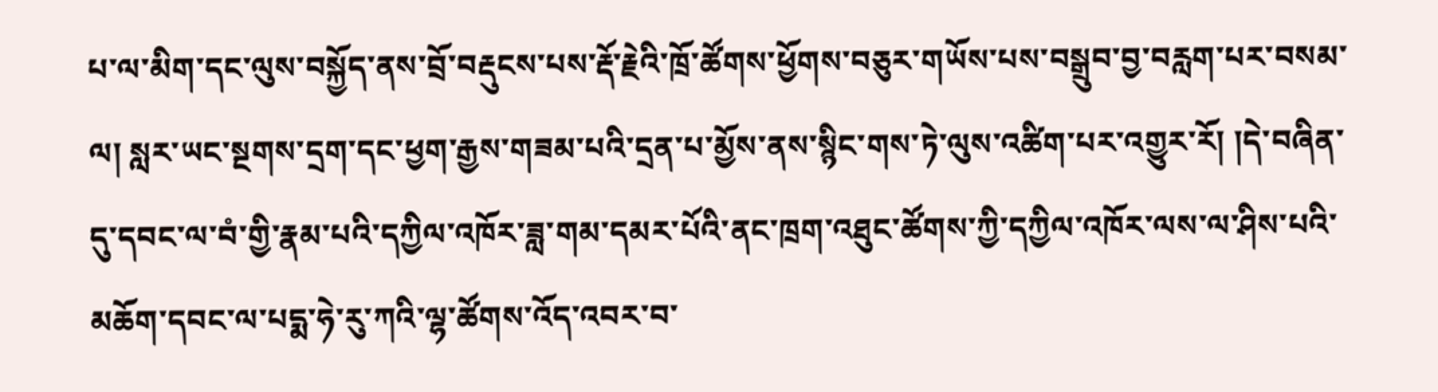པ་ལ་མིག་དང་ལུས་བསྐྱོད་ནས་བྲོ་བརྡུངས་པས་རྡོ་རྗེའི་ཁྲོ་ཚོགས་ཕྱོགས་བཅུར་གཡོས་པས་བསྒྲུབ་བྱ་བརླག་པར་བསམ་ལ། སླར་ཡང་སྔགས་དྲག་དང་ཕྱག་རྒྱས་གཟམ་པའི་དྲན་པ་མྱོས་ནས་སྙིང་གས་ཏེ་ལུས་འཚིག་པར་འགྱུར་རོ། །དེ་བཞིན་དུ་དབང་ལ་བཾ་གྱི་རྣམ་པའི་དཀྱིལ་འཁོར་ཟླ་གམ་དམར་པོའི་ནང་ཁྲག་འཐུང་ཚོགས་ཀྱི་དཀྱིལ་འཁོར་ལས་ལ་ཤིས་པའི་མཆོག་དབང་ལ་པདྨ་ཧེ་རུ་ཀའི་ལྷ་ཚོགས་འོད་འབར་བ་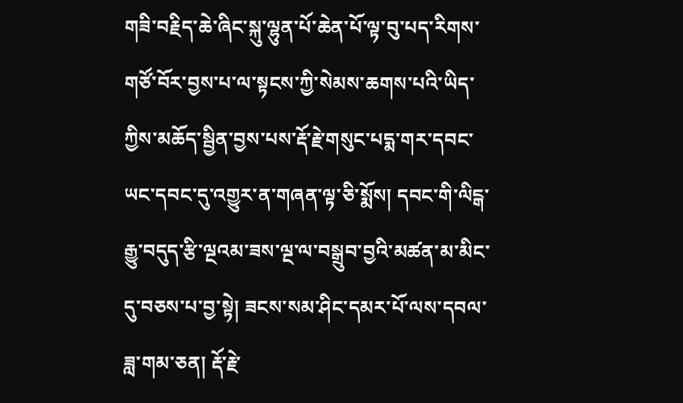གཟི་བརྗིད་ཆེ་ཞིང་སྐུ་ལྷུན་པོ་ཆེན་པོ་ལྟ་བུ་པད་རིགས་གཙོ་བོར་བྱས་པ་ལ་སྟངས་ཀྱི་སེམས་ཆགས་པའི་ཡིད་ཀྱིས་མཆོད་སྦྱིན་བྱས་པས་རྡོ་རྗེ་གསུང་པདྨ་གར་དབང་ཡང་དབང་དུ་འགྱུར་ན་གཞན་ལྟ་ཅི་སྨོས། དབང་གི་ལིངྒ་རྒྱུ་བདུད་རྩི་ལྔའམ་ཟས་ལྔ་ལ་བསྒྲུབ་བྱའི་མཚན་མ་མིང་དུ་བཅས་པ་བྱ་སྟེ། ཟངས་སམ་ཤིང་དམར་པོ་ལས་དབལ་ཟླ་གམ་ཅན། རྡོ་རྗེ་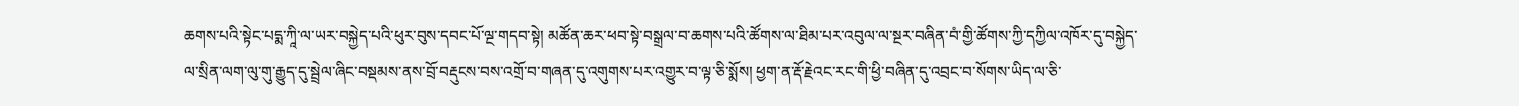ཆགས་པའི་སྟེང་པདྨ་ཀཱི་ལ་ཡར་བསྐྱེད་པའི་ཕུར་བུས་དབང་པོ་ལྔ་གདབ་སྟེ། མཚོན་ཆར་ཕབ་སྟེ་བསྒྲལ་བ་ཆགས་པའི་ཚོགས་ལ་ཐིམ་པར་འབུལ་ལ་སྔར་བཞིན་བཾ་གྱི་ཚོགས་ཀྱི་དཀྱིལ་འཁོར་དུ་བསྐྱེད་ལ་སྲིན་ལག་ལུ་གུ་རྒྱུད་དུ་སྦྲེལ་ཞིང་བསྡམས་ནས་བྲོ་བརྡུངས་བས་འགྲོ་བ་གཞན་དུ་འགུགས་པར་འགྱུར་བ་ལྟ་ཅི་སྨོས། ཕྱག་ན་རྡོ་རྗེའང་རང་གི་ཕྱི་བཞིན་དུ་འབྲང་བ་སོགས་ཡིད་ལ་ཅི་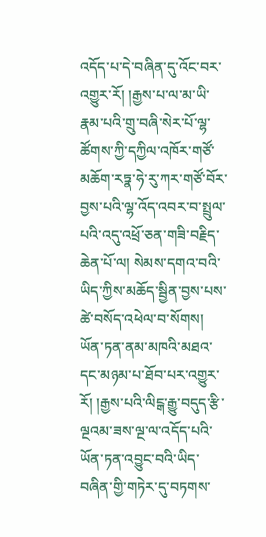འདོད་པ་དེ་བཞིན་དུ་འོང་བར་འགྱུར་རོ། །རྒྱས་པ་ལ་མ་ཡི་རྣམ་པའི་གྲུ་བཞི་སེར་པོ་ལྷ་ཚོགས་ཀྱི་དཀྱིལ་འཁོར་གཙོ་མཆོག་རཏྣ་ཧེ་རུ་ཀར་གཙོ་བོར་བྱས་པའི་ལྷ་འོད་འབར་བ་སྤྲུལ་པའི་འདུ་འཕྲོ་ཅན་གཟི་བརྗིད་ཆེན་པོ་ལ། སེམས་དགའ་བའི་ཡིད་ཀྱིས་མཆོད་སྦྱིན་བྱས་པས་ཚེ་བསོད་འཕེལ་བ་སོགས། ཡོན་ཏན་ནམ་མཁའི་མཐའ་དང་མཉམ་པ་ཐོབ་པར་འགྱུར་རོ། །རྒྱས་པའི་ལིངྒ་རྒྱུ་བདུད་རྩི་ལྔའམ་ཟས་ལྔ་ལ་འདོད་པའི་ཡོན་ཏན་འབྱུང་བའི་ཡིད་བཞིན་གྱི་གཏེར་དུ་བཏགས་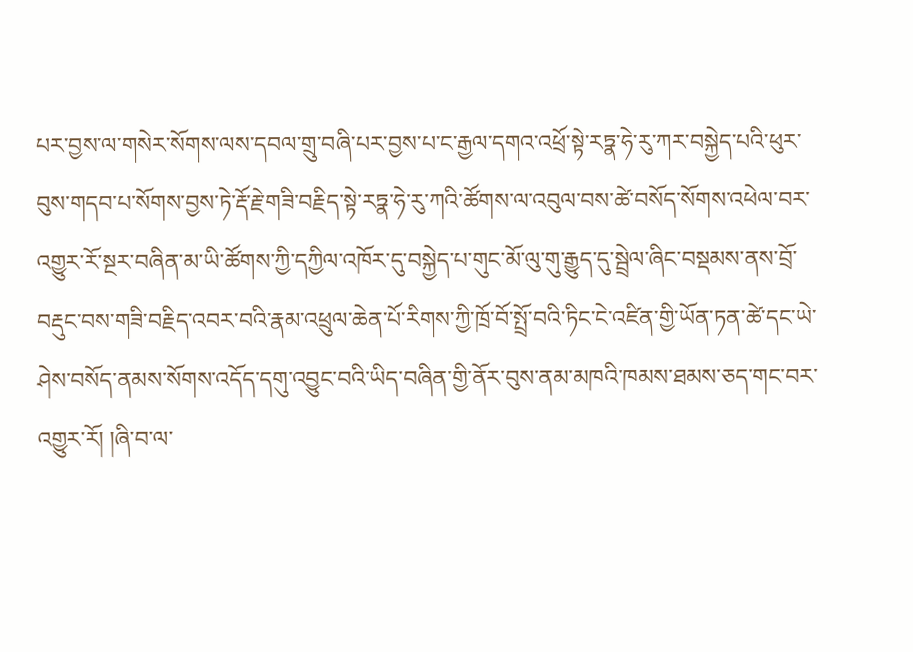པར་བྱས་ལ་གསེར་སོགས་ལས་དབལ་གྲུ་བཞི་པར་བྱས་པ་ང་རྒྱལ་དགའ་འཕྲོ་སྟེ་རཏྣ་ཧེ་རུ་ཀར་བསྐྱེད་པའི་ཕུར་བུས་གདབ་པ་སོགས་བྱས་ཏེ་རྡོ་རྗེ་གཟི་བརྗིད་སྟེ་རཏྣ་ཧེ་རུ་ཀའི་ཚོགས་ལ་འབུལ་བས་ཚེ་བསོད་སོགས་འཕེལ་བར་འགྱུར་རོ་སྔར་བཞིན་མ་ཡི་ཚོགས་ཀྱི་དཀྱིལ་འཁོར་དུ་བསྐྱེད་པ་གུང་མོ་ལུ་གུ་རྒྱུད་དུ་སྦྲེལ་ཞིང་བསྡམས་ནས་བྲོ་བརྡུང་བས་གཟི་བརྗིད་འབར་བའི་རྣམ་འཕྲུལ་ཆེན་པོ་རིགས་ཀྱི་ཁྲོ་བོ་སྤྲོ་བའི་ཏིང་ངེ་འཛིན་གྱི་ཡོན་ཏན་ཚེ་དང་ཡེ་ཤེས་བསོད་ནམས་སོགས་འདོད་དགུ་འབྱུང་བའི་ཡིད་བཞིན་གྱི་ནོར་བུས་ནམ་མཁའི་ཁམས་ཐམས་ཅད་གང་བར་འགྱུར་རོ། །ཞི་བ་ལ་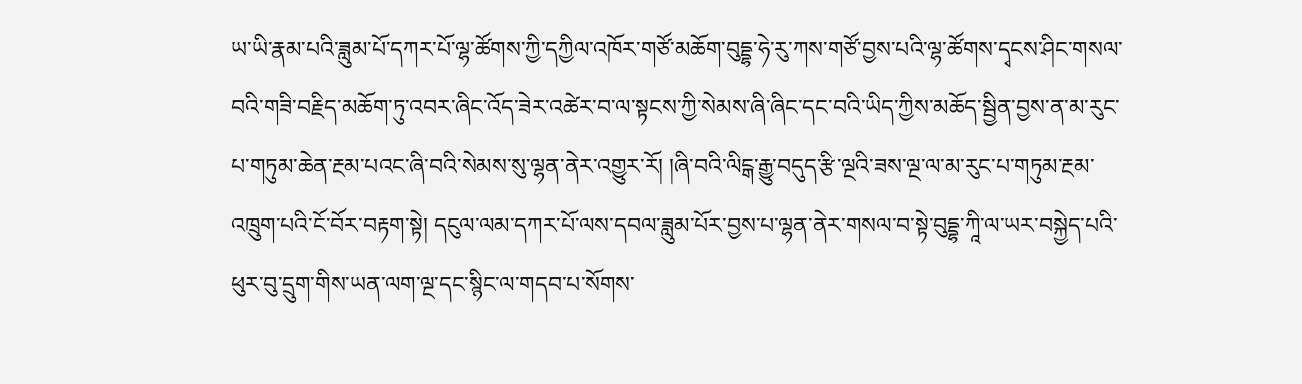ཡ་ཡི་རྣམ་པའི་ཟླུམ་པོ་དཀར་པོ་ལྷ་ཚོགས་ཀྱི་དཀྱིལ་འཁོར་གཙོ་མཆོག་བུདྡྷ་ཧེ་རུ་ཀས་གཙོ་བྱས་པའི་ལྷ་ཚོགས་དྭངས་ཤིང་གསལ་བའི་གཟི་བརྗིད་མཆོག་ཏུ་འབར་ཞིང་འོད་ཟེར་འཚེར་བ་ལ་སྟངས་ཀྱི་སེམས་ཞི་ཞིང་དང་བའི་ཡིད་ཀྱིས་མཆོད་སྦྱིན་བྱས་ན་མ་རུང་པ་གཏུམ་ཆེན་རྔམ་པའང་ཞི་བའི་སེམས་སུ་ལྷན་ནེར་འགྱུར་རོ། །ཞི་བའི་ལིངྒ་རྒྱུ་བདུད་རྩི་ལྔའི་ཟས་ལྔ་ལ་མ་རུང་པ་གཏུམ་རྔམ་འཁྲུག་པའི་ངོ་བོར་བརྟག་སྟེ། དངུལ་ལམ་དཀར་པོ་ལས་དབལ་ཟླུམ་པོར་བྱས་པ་ལྷན་ནེར་གསལ་བ་སྟེ་བུདྡྷ་ཀཱི་ལ་ཡར་བསྐྱེད་པའི་ཕུར་བུ་དྲུག་གིས་ཡན་ལག་ལྔ་དང་སྙིང་ལ་གདབ་པ་སོགས་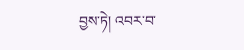བྱས་ཏེ། འབར་བ་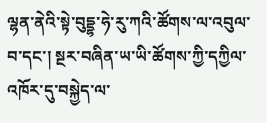ལྷན་ནེའི་སྟེ་བུདྡྷ་ཧེ་རུ་ཀའི་ཚོགས་ལ་འབུལ་བ་དང་། སྔར་བཞིན་ཡ་ཡི་ཚོགས་ཀྱི་དཀྱིལ་འཁོར་དུ་བསྐྱེད་ལ་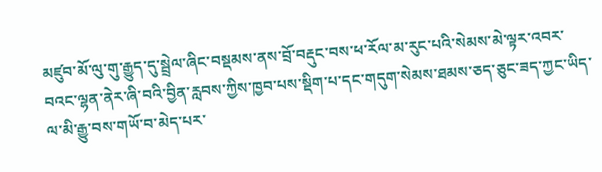མཛུབ་མོ་ལུ་གུ་རྒྱུད་དུ་སྦྲེལ་ཞིང་བསྡམས་ནས་བྲོ་བརྡུང་བས་ཕ་རོལ་མ་རུང་པའི་སེམས་མེ་ལྟར་འབར་བའང་ལྷན་ནེར་ཞི་བའི་བྱིན་རླབས་ཀྱིས་ཁྱབ་པས་སྡིག་པ་དང་གདུག་སེམས་ཐམས་ཅད་ཅུང་ཟད་ཀྱང་ཡིད་ལ་མི་རྒྱུ་བས་གཡོ་བ་མེད་པར་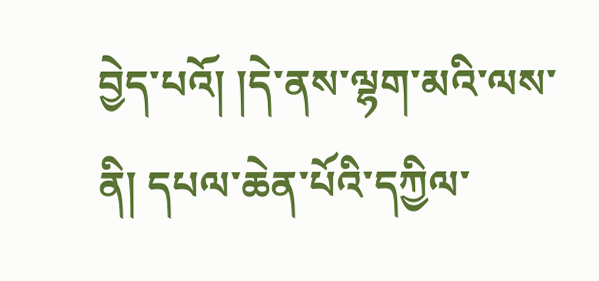བྱེད་པའོ། །དེ་ནས་ལྷག་མའི་ལས་ནི། དཔལ་ཆེན་པོའི་དཀྱིལ་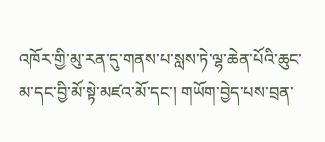འཁོར་གྱི་མུ་རན་དུ་གནས་པ་སླས་ཏེ་ལྷ་ཆེན་པོའི་ཆུང་མ་དང་བྱི་མོ་སྟེ་མཛའ་མོ་དང་། གཡོག་བྱེད་པས་བྲན་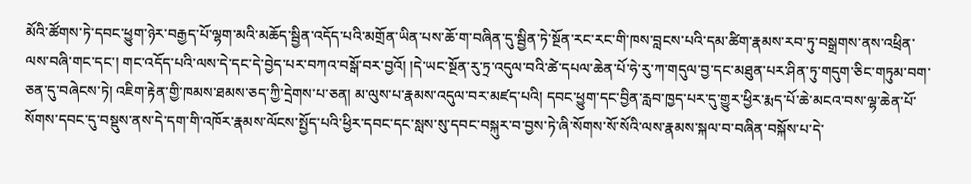མོའི་ཚོགས་ཏེ་དབང་ཕྱུག་ཉེར་བརྒྱད་པོ་ལྷག་མའི་མཆོད་སྦྱིན་འདོད་པའི་མགྲོན་ཡིན་པས་ཆོ་ག་བཞིན་དུ་སྦྱིན་ཏེ་སྔོན་རང་རང་གི་ཁས་བླངས་པའི་དམ་ཚིག་རྣམས་རབ་ཏུ་བསྒྲགས་ནས་འཕྲིན་ལས་བཞི་གང་དང་། གང་འདོད་པའི་ལས་དེ་དང་དེ་བྱེད་པར་བཀའ་བསྒོ་བར་བྱའོ། །དེ་ཡང་སྔོན་རུ་ཏྲ་འདུལ་བའི་ཚེ་དཔལ་ཆེན་པོ་ཧེ་རུ་ཀ་གདུལ་བྱ་དང་མཐུན་པར་ཤིན་ཏུ་གདུག་ཅིང་གཏུམ་བག་ཅན་དུ་བཞེངས་ཏེ། འཇིག་རྟེན་གྱི་ཁམས་ཐམས་ཅད་ཀྱི་དྲེགས་པ་ཅན། མ་ལུས་པ་རྣམས་འདུལ་བར་མཛད་པའི། དབང་ཕྱུག་དང་བྱིན་རླབ་ཁྱད་པར་དུ་གྱུར་ཕྱིར་རྨད་པོ་ཆེ་མངའ་བས་ལྷ་ཆེན་པོ་སོགས་དབང་དུ་བསྡུས་ནས་དེ་དག་གི་འཁོར་རྣམས་ལོངས་སྤྱོད་པའི་ཕྱིར་དབང་དང་སླས་སུ་དབང་བསྐུར་བ་བྱས་ཏེ་ཞི་སོགས་སོ་སོའི་ལས་རྣམས་སྐལ་བ་བཞིན་བསྐོས་པ་དེ་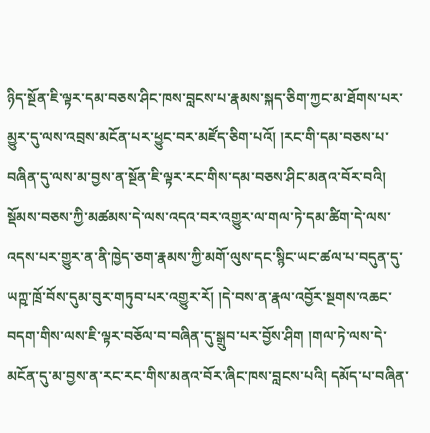ཉིད་སྔོན་ཇི་ལྟར་དམ་བཅས་ཤིང་ཁས་བླངས་པ་རྣམས་སྐད་ཅིག་ཀྱང་མ་ཐོགས་པར་མྱུར་དུ་ལས་འབྲས་མངོན་པར་ཕྱུང་བར་མཛོད་ཅིག་པའོ། །རང་གི་དམ་བཅས་པ་བཞིན་དུ་ལས་མ་བྱས་ན་སྔོན་ཇི་ལྟར་རང་གིས་དམ་བཅས་ཤིང་མནའ་བོར་བའི། སྡོམས་བཅས་ཀྱི་མཚམས་དེ་ལས་འདའ་བར་འགྱུར་ལ་གལ་ཏེ་དམ་ཚིག་དེ་ལས་འདས་པར་གྱུར་ན་ནི་ཁྱེད་ཅག་རྣམས་ཀྱི་མགོ་ལུས་དང་སྙིང་ཡང་ཚལ་པ་བདུན་དུ་ཡཀྵ་ཁྲོ་བོས་དུམ་བུར་གཏུབ་པར་འགྱུར་རོ། །དེ་བས་ན་རྣལ་འབྱོར་སྔགས་འཆང་བདག་གིས་ལས་ཇི་ལྟར་བཅོལ་བ་བཞིན་དུ་སྒྲུབ་པར་བྱོས་ཤིག །གལ་ཏེ་ལས་དེ་མངོན་དུ་མ་བྱས་ན་རང་རང་གིས་མནའ་བོར་ཞིང་ཁས་བླངས་པའི། དམོད་པ་བཞིན་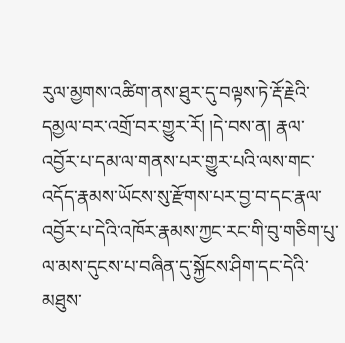རུལ་མྱགས་འཚིག་ནས་ཐུར་དུ་བལྟས་ཏེ་རྡོ་རྗེའི་དམྱལ་བར་འགྲོ་བར་གྱུར་རོ། །དེ་བས་ན། རྣལ་འབྱོར་པ་དམ་ལ་གནས་པར་གྱུར་པའི་ལས་གང་འདོད་རྣམས་ཡོངས་སུ་རྫོགས་པར་བྱ་བ་དང་རྣལ་འབྱོར་པ་དེའི་འཁོར་རྣམས་ཀྱང་རང་གི་བུ་གཅིག་པུ་ལ་མས་དུངས་པ་བཞིན་དུ་སྐྱོངས་ཤིག་དང་དེའི་མཐུས་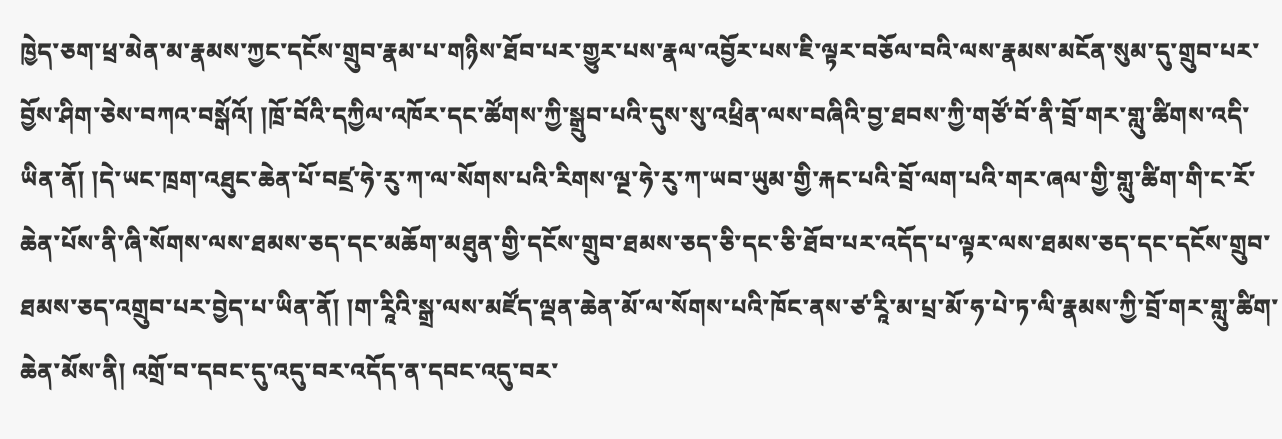ཁྱེད་ཅག་ཕྲ་མེན་མ་རྣམས་ཀྱང་དངོས་གྲུབ་རྣམ་པ་གཉིས་ཐོབ་པར་གྱུར་པས་རྣལ་འབྱོར་པས་ཇི་ལྟར་བཅོལ་བའི་ལས་རྣམས་མངོན་སུམ་དུ་གྲུབ་པར་བྱོས་ཤིག་ཅེས་བཀའ་བསྒོའོ། །ཁྲོ་བོའི་དཀྱིལ་འཁོར་དང་ཚོགས་ཀྱི་སྒྲུབ་པའི་དུས་སུ་འཕྲིན་ལས་བཞིའི་བྱ་ཐབས་ཀྱི་གཙོ་བོ་ནི་བྲོ་གར་གླུ་ཚིགས་འདི་ཡིན་ནོ། །དེ་ཡང་ཁྲག་འཐུང་ཆེན་པོ་བཛྲ་ཧེ་རུ་ཀ་ལ་སོགས་པའི་རིགས་ལྔ་ཧེ་རུ་ཀ་ཡབ་ཡུམ་གྱི་རྐང་པའི་བྲོ་ལག་པའི་གར་ཞལ་གྱི་གླུ་ཚིག་གི་ང་རོ་ཆེན་པོས་ནི་ཞི་སོགས་ལས་ཐམས་ཅད་དང་མཆོག་མཐུན་གྱི་དངོས་གྲུབ་ཐམས་ཅད་ཅི་དང་ཅི་ཐོབ་པར་འདོད་པ་ལྟར་ལས་ཐམས་ཅད་དང་དངོས་གྲུབ་ཐམས་ཅད་འགྲུབ་པར་བྱེད་པ་ཡིན་ནོ། །ག་རཱིའི་སྒྲ་ལས་མཛོད་ལྡན་ཆེན་མོ་ལ་སོགས་པའི་ཁོང་ནས་ཙ་རཱི་མ་པྲ་མོ་ཧ་པེ་ཏ་ལི་རྣམས་ཀྱི་བྲོ་གར་གླུ་ཚིག་ཆེན་མོས་ནི། འགྲོ་བ་དབང་དུ་འདུ་བར་འདོད་ན་དབང་འདུ་བར་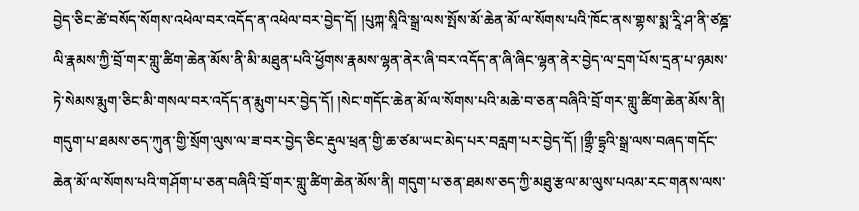བྱེད་ཅིང་ཚེ་བསོད་སོགས་འཕེལ་བར་འདོད་ན་འཕེལ་བར་བྱེད་དོ། །པུཀྐ་སཱིའི་སྒྲ་ལས་སྤོས་མོ་ཆེན་མོ་ལ་སོགས་པའི་ཁོང་ནས་གྷས་སྨ་རཱི་ཤ་ནི་ཙཎྜ་ལི་རྣམས་ཀྱི་བྲོ་གར་གླུ་ཚིག་ཆེན་མོས་ནི་མི་མཐུན་པའི་ཕྱོགས་རྣམས་ལྷན་ནེར་ཞི་བར་འདོད་ན་ཞི་ཞིང་ལྷན་ནེར་བྱེད་ལ་དྲག་པོས་དྲན་པ་ཉམས་ཏེ་སེམས་རྨུག་ཅིང་མི་གསལ་བར་འདོད་ན་རྨུག་པར་བྱེད་དོ། །སེང་གདོང་ཆེན་མོ་ལ་སོགས་པའི་མཆེ་བ་ཅན་བཞིའི་བྲོ་གར་གླུ་ཚིག་ཆེན་མོས་ནི། གདུག་པ་ཐམས་ཅད་ཀུན་གྱི་སྲོག་ལུས་ལ་ཟ་བར་བྱེད་ཅིང་རྡུལ་ཕྲན་གྱི་ཆ་ཙམ་ཡང་མེད་པར་བརླག་པར་བྱེད་དོ། །གྷྲྀ་དྷྲའི་སྒྲ་ལས་བཞད་གདོང་ཆེན་མོ་ལ་སོགས་པའི་གཤོག་པ་ཅན་བཞིའི་བྲོ་གར་གླུ་ཚིག་ཆེན་མོས་ནི། གདུག་པ་ཅན་ཐམས་ཅད་ཀྱི་མཐུ་རྩལ་མ་ལུས་པའམ་རང་གནས་ལས་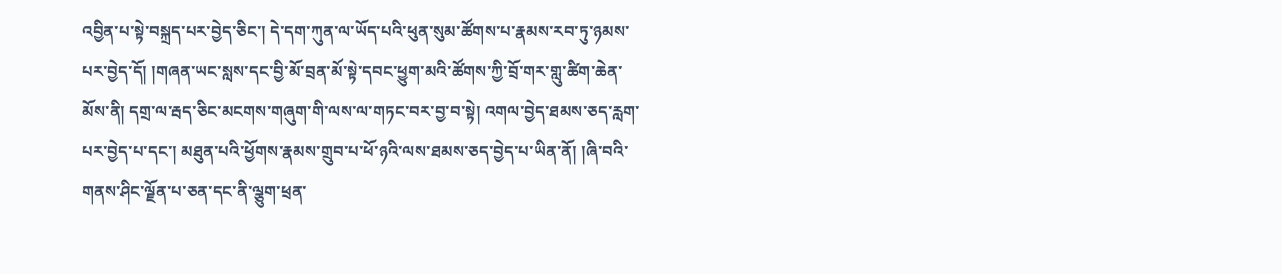འབྱིན་པ་སྟེ་བསྐྲད་པར་བྱེད་ཅིང་། དེ་དག་ཀུན་ལ་ཡོད་པའི་ཕུན་སུམ་ཚོགས་པ་རྣམས་རབ་ཏུ་ཉམས་པར་བྱེད་དོ། །གཞན་ཡང་སླས་དང་བྱི་མོ་བྲན་མོ་སྟེ་དབང་ཕྱུག་མའི་ཚོགས་ཀྱི་བྲོ་གར་གླུ་ཚིག་ཆེན་མོས་ནི། དགྲ་ལ་རྦད་ཅིང་མངགས་གཞུག་གི་ལས་ལ་གཏང་བར་བྱ་བ་སྟེ། འགལ་བྱེད་ཐམས་ཅད་རླག་པར་བྱེད་པ་དང་། མཐུན་པའི་ཕྱོགས་རྣམས་གྲུབ་པ་ཕོ་ཉའི་ལས་ཐམས་ཅད་བྱེད་པ་ཡིན་ནོ། །ཞི་བའི་གནས་ཤིང་ལྗོན་པ་ཅན་དང་ནི་ལྕུག་ཕྲན་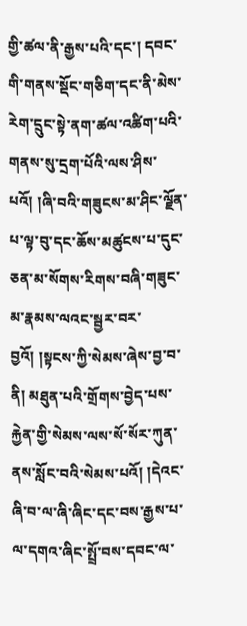གྱི་ཚལ་ནི་རྒྱས་པའི་དང་། དབང་གི་གནས་སྡོང་གཅིག་དང་ནི་མེས་རེག་དྲུང་སྟེ་ནག་ཚལ་འཚིག་པའི་གནས་སུ་དྲག་པོའི་ལས་ཤིས་པའོ། །ཞི་བའི་གཟུངས་མ་ཤིང་ལྗོན་པ་ལྟ་བུ་དང་ཆོས་མཚུངས་པ་དུང་ཅན་མ་སོགས་རིགས་བཞི་གཟུང་མ་རྣམས་ལའང་སྦྱར་བར་བྱའོ། །སྟངས་ཀྱི་སེམས་ཞེས་བྱ་བ་ནི། མཐུན་པའི་གྲོགས་བྱེད་པས་རྐྱེན་གྱི་སེམས་ལས་སོ་སོར་ཀུན་ནས་སློང་བའི་སེམས་པའོ། །དེའང་ཞི་བ་ལ་ཞི་ཞིང་དང་བས་རྒྱས་པ་ལ་དགའ་ཞིང་སྤྲོ་བས་དབང་ལ་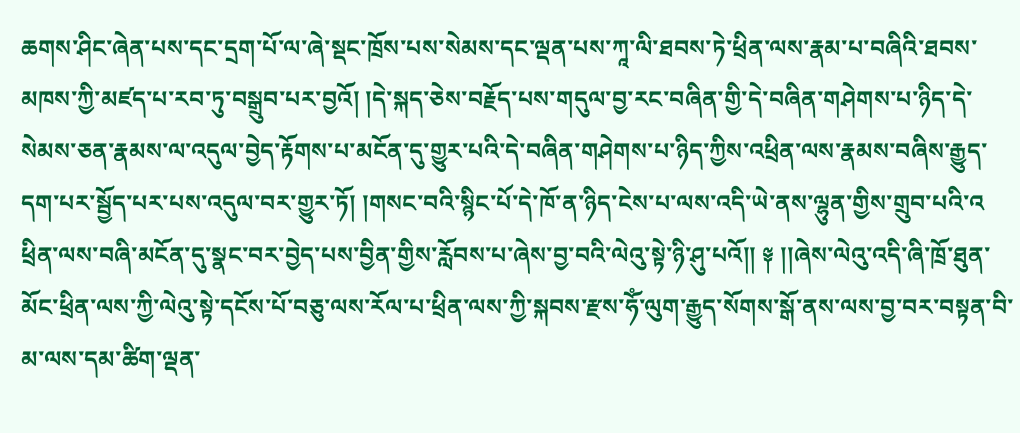ཆགས་ཤིང་ཞེན་པས་དང་དྲག་པོ་ལ་ཞེ་སྡང་ཁྲོས་པས་སེམས་དང་ལྡན་པས་ཀཱ་ལི་ཐབས་ཏེ་ཕྲིན་ལས་རྣམ་པ་བཞིའི་ཐབས་མཁས་ཀྱི་མཛད་པ་རབ་ཏུ་བསྒྲུབ་པར་བྱའོ། །དེ་སྐད་ཅེས་བརྗོད་པས་གདུལ་བྱ་རང་བཞིན་གྱི་དེ་བཞིན་གཤེགས་པ་ཉིད་དེ་སེམས་ཅན་རྣམས་ལ་འདུལ་བྱེད་རྟོགས་པ་མངོན་དུ་གྱུར་པའི་དེ་བཞིན་གཤེགས་པ་ཉིད་ཀྱིས་འཕྲིན་ལས་རྣམས་བཞིས་རྒྱུད་དག་པར་སྦྱོད་པར་པས་འདུལ་བར་གྱུར་ཏོ། །གསང་བའི་སྙིང་པོ་དེ་ཁོ་ན་ཉིད་ངེས་པ་ལས་འདི་ཡེ་ནས་ལྷུན་གྱིས་གྲུབ་པའི་འ ཕྲིན་ལས་བཞི་མངོན་དུ་སྣང་བར་བྱེད་པས་བྱིན་གྱིས་རློབས་པ་ཞེས་བྱ་བའི་ལེའུ་སྟེ་ཉི་ཤུ་པའོ།། ༈ །།ཞེས་ལེའུ་འདི་ཞི་ཁྲོ་ཐུན་མོང་ཕྲིན་ལས་ཀྱི་ལེའུ་སྟེ་དངོས་པོ་བཅུ་ལས་རོལ་པ་ཕྲིན་ལས་ཀྱི་སྐབས་རྫས་ཧོཾ་ལུག་རྒྱུད་སོགས་སྒོ་ནས་ལས་བྱ་བར་བསྟན་བི་མ་ལས་དམ་ཚིག་ལྡན་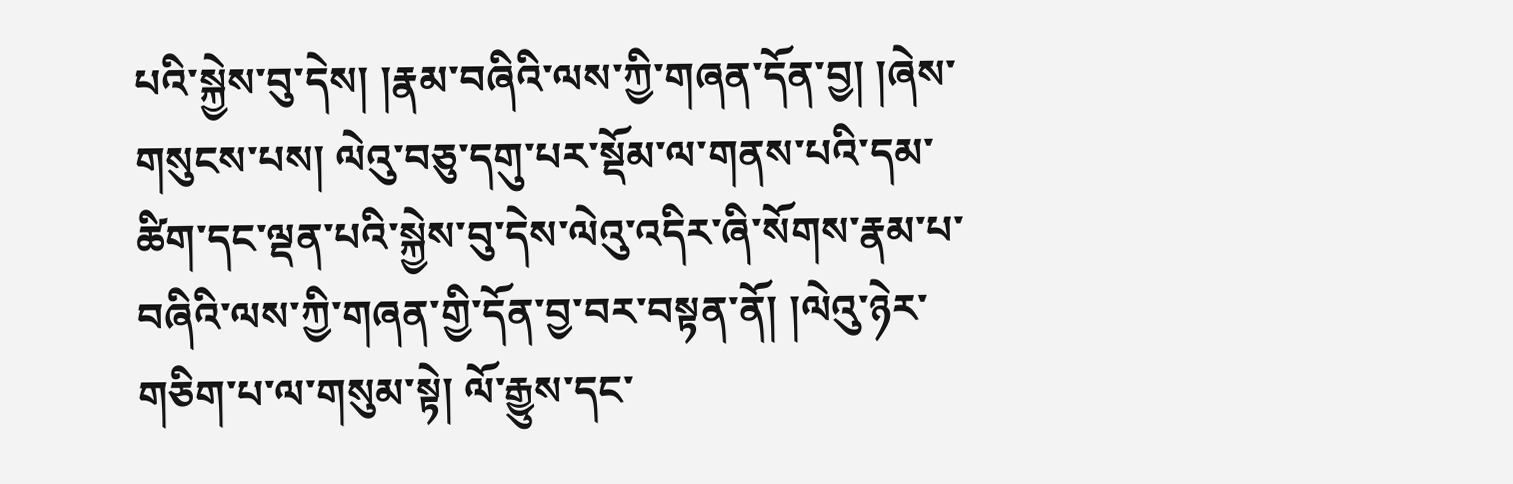པའི་སྐྱེས་བུ་དེས། །རྣམ་བཞིའི་ལས་ཀྱི་གཞན་དོན་བྱ། །ཞེས་གསུངས་པས། ལེའུ་བཅུ་དགུ་པར་སྡོམ་ལ་གནས་པའི་དམ་ཚིག་དང་ལྡན་པའི་སྐྱེས་བུ་དེས་ལེའུ་འདིར་ཞི་སོགས་རྣམ་པ་བཞིའི་ལས་ཀྱི་གཞན་གྱི་དོན་བྱ་བར་བསྟན་ནོ། །ལེའུ་ཉེར་གཅིག་པ་ལ་གསུམ་སྟེ། ལོ་རྒྱུས་དང་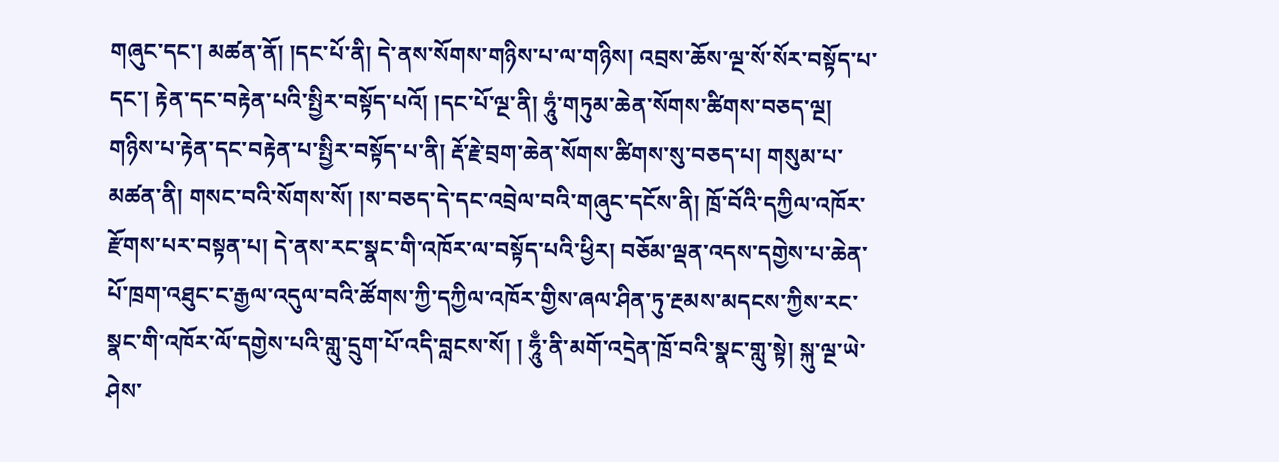གཞུང་དང་། མཚན་ནོ། །དང་པོ་ནི། དེ་ནས་སོགས་གཉིས་པ་ལ་གཉིས། འབྲས་ཆོས་ལྔ་སོ་སོར་བསྟོད་པ་དང་། རྟེན་དང་བརྟེན་པའི་སྤྱིར་བསྟོད་པའོ། །དང་པོ་ལྔ་ནི། ཧཱུཾ་གཏུམ་ཆེན་སོགས་ཚིགས་བཅད་ལྔ། གཉིས་པ་རྟེན་དང་བརྟེན་པ་སྤྱིར་བསྟོད་པ་ནི། རྡོ་རྗེ་བྲག་ཆེན་སོགས་ཚིགས་སུ་བཅད་པ། གསུམ་པ་མཚན་ནི། གསང་བའི་སོགས་སོ། །ས་བཅད་དེ་དང་འབྲེལ་བའི་གཞུང་དངོས་ནི། ཁྲོ་བོའི་དཀྱིལ་འཁོར་རྫོགས་པར་བསྟན་པ། དེ་ནས་རང་སྣང་གི་འཁོར་ལ་བསྟོད་པའི་ཕྱིར། བཅོམ་ལྡན་འདས་དགྱེས་པ་ཆེན་པོ་ཁྲག་འཐུང་ང་རྒྱལ་འདུལ་བའི་ཚོགས་ཀྱི་དཀྱིལ་འཁོར་གྱིས་ཞལ་ཤིན་ཏུ་རྔམས་མདངས་ཀྱིས་རང་སྣང་གི་འཁོར་ལོ་དགྱེས་པའི་གླུ་དྲུག་པོ་འདི་བླངས་སོ། ། ཧཱུྃ་ནི་མགོ་འདྲེན་ཁྲོ་བའི་སྣང་གླུ་སྟེ། སྐུ་ལྔ་ཡེ་ཤེས་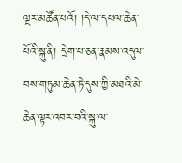ལྔར་མཚོན་པའོ། །དེ་ལ་དཔལ་ཆེན་པོའི་སྐུ་ནི། དྲེག་པ་ཅན་རྣམས་འདུལ་བས་གཏུམ་ཆེན་ཏེ་དུས་ཀྱི་མཐའི་མེ་ཆེན་ལྟར་འབར་བའི་སྐུ་ལ་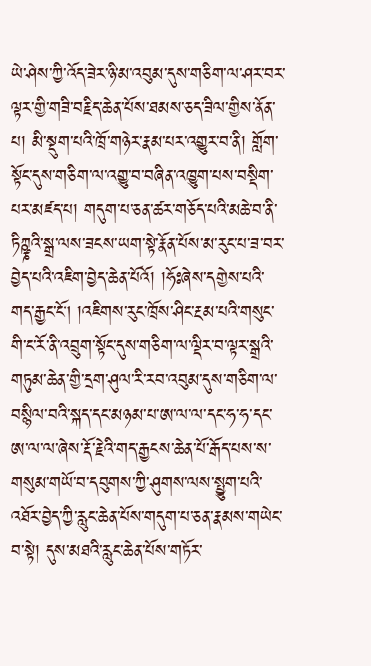ཡེ་ཤེས་ཀྱི་འོད་ཟེར་ཉི་མ་འབུམ་དུས་གཅིག་ལ་ཤར་བར་ལྟར་གྱི་གཟི་བརྗིད་ཆེན་པོས་ཐམས་ཅད་ཟིལ་གྱིས་ནོན་པ། མི་སྡུག་པའི་ཁྲོ་གཉེར་རྣམ་པར་འགྱུར་བ་ནི། གློག་སྟོང་དུས་གཅིག་ལ་འགྱུ་བ་བཞིན་འཁྱུག་པས་བསྡིག་པར་མཛད་པ། གདུག་པ་ཅན་ཚར་གཅོད་པའི་མཆེ་བ་ནི་ཏིཀྵྞའི་སྒྲ་ལས་ཟངས་ཡག་སྟེ་རྣོན་པོས་མ་རུང་པ་ཟ་བར་བྱེད་པའི་འཇིག་བྱེད་ཆེན་པོའོ། །ཧོཿཞེས་དགྱེས་པའི་གད་རྒྱང་ངོ། །འཇིགས་རུང་ཁྲོས་ཤིང་རྔམ་པའི་གསུང་གི་ང་རོ་ནི་འབྲུག་སྟོང་དུས་གཅིག་ལ་ལྡིར་བ་ལྟར་སྒྲའི་གཏུམ་ཆེན་གྱི་དྲག་ཤུལ་རི་རབ་འབུམ་དུས་གཅིག་ལ་བསྙིལ་བའི་སྐད་དང་མཉམ་པ་ཨ་ལ་ལ་དང་ཧ་ཧ་དང་ཨ་ལ་ལ་ཞེས་རྡོ་རྗེའི་གད་རྒྱངས་ཆེན་པོ་རྒོད་པས་ས་གསུམ་གཡོ་བ་དབུགས་ཀྱི་ཤུགས་ལས་སྤྱུག་པའི་འཐོར་བྱེད་ཀྱི་རླུང་ཆེན་པོས་གདུག་པ་ཅན་རྣམས་གཡེང་བ་སྟེ། དུས་མཐའི་རླུང་ཆེན་པོས་གཏོར་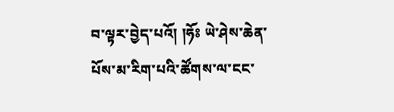བ་ལྟར་བྱེད་པའོ། །ཧོཿ ཡེ་ཤེས་ཆེན་པོས་མ་རིག་པའི་ཚོགས་ལ་ངང་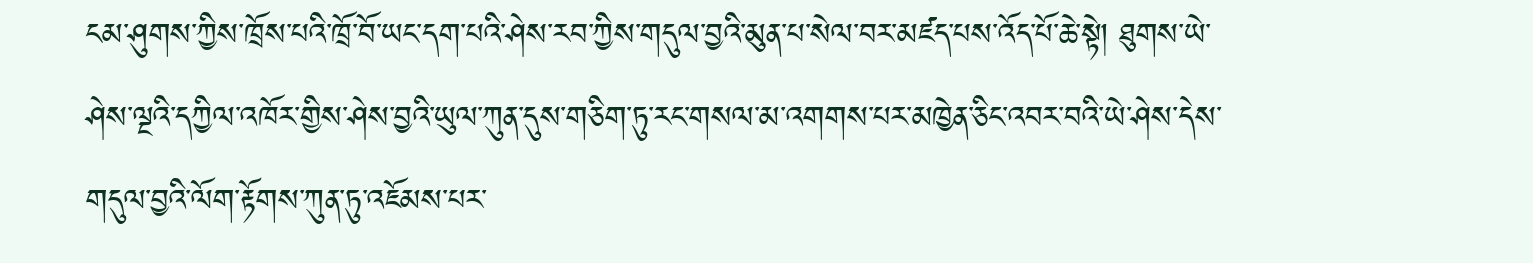ངམ་ཤུགས་ཀྱིས་ཁྲོས་པའི་ཁྲོ་བོ་ཡང་དག་པའི་ཤེས་རབ་ཀྱིས་གདུལ་བྱའི་མུན་པ་སེལ་བར་མཛད་པས་འོད་པོ་ཆེ་སྟེ། ཐུགས་ཡེ་ཤེས་ལྔའི་དཀྱིལ་འཁོར་གྱིས་ཤེས་བྱའི་ཡུལ་ཀུན་དུས་གཅིག་ཏུ་རང་གསལ་མ་འགགས་པར་མཁྱེན་ཅིང་འབར་བའི་ཡེ་ཤེས་དེས་གདུལ་བྱའི་ལོག་རྟོགས་ཀུན་ཏུ་འཇོམས་པར་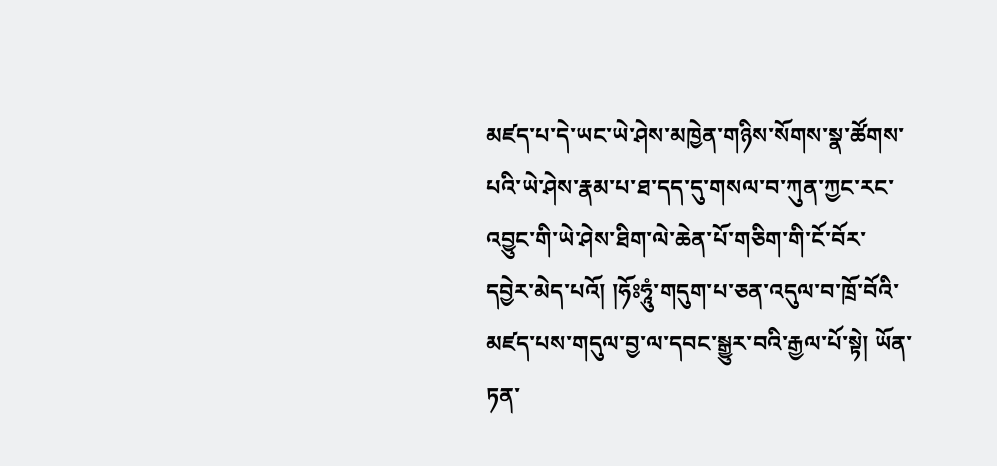མཛད་པ་དེ་ཡང་ཡེ་ཤེས་མཁྱེན་གཉིས་སོགས་སྣ་ཚོགས་པའི་ཡེ་ཤེས་རྣམ་པ་ཐ་དད་དུ་གསལ་བ་ཀུན་ཀྱང་རང་འབྱུང་གི་ཡེ་ཤེས་ཐིག་ལེ་ཆེན་པོ་གཅིག་གི་ངོ་བོར་དབྱེར་མེད་པའོ། །ཧོཿཧཱུཾ་གདུག་པ་ཅན་འདུལ་བ་ཁྲོ་བོའི་མཛད་པས་གདུལ་བྱ་ལ་དབང་སྒྱུར་བའི་རྒྱལ་པོ་སྟེ། ཡོན་ཏན་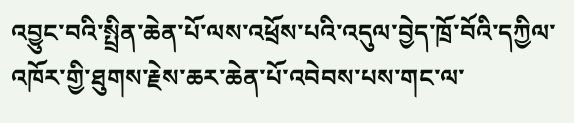འབྱུང་བའི་སྤྲིན་ཆེན་པོ་ལས་འཕྲོས་པའི་འདུལ་བྱེད་ཁྲོ་བོའི་དཀྱིལ་འཁོར་གྱི་ཐུགས་རྗེས་ཆར་ཆེན་པོ་འབེབས་པས་གང་ལ་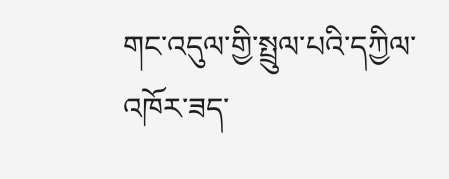གང་འདུལ་གྱི་སྤྲུལ་པའི་དཀྱིལ་འཁོར་ཟད་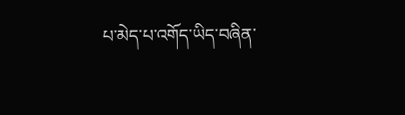པ་མེད་པ་འགོད་ཡིད་བཞིན་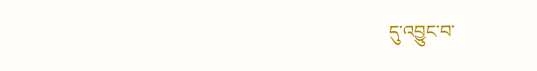དུ་འབྱུང་བ་